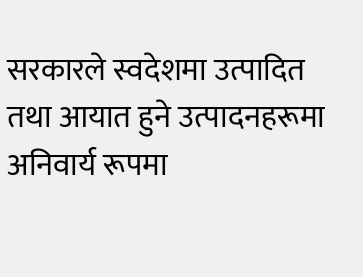सरकारले स्वदेशमा उत्पादित तथा आयात हुने उत्पादनहरूमा अनिवार्य रूपमा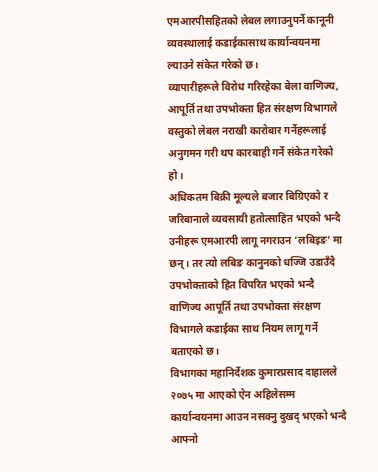एमआरपीसहितको लेबल लगाउनुपर्ने कानूनी व्यवस्थालाई कडाईकासाथ कार्यान्वयनमा ल्याउने संकेत गरेको छ।
व्यापारीहरूले विरोध गरिरहेका बेला वाणिज्य, आपूर्ति तथा उपभोक्ता हित संरक्षण विभागले वस्तुको लेबल नराखी कारोबार गर्नेहरूलाई अनुगमन गरी थप कारबाही गर्ने संकेत गरेको हो।
अधिकतम बिक्री मूल्यले बजार बिग्रिएको र जरिबानाले व्यवसायी हतोत्साहित भएको भन्दै उनीहरू एमआरपी लागू नगराउन ‘लबिइङ’ मा छन्। तर त्यो लबिङ कानुनको धज्जि उडाउँदै उपभोक्ताको हित विपरित भएको भन्दै वाणिज्य आपूर्ति तथा उपभोक्ता संरक्षण विभागले कडाईका साथ नियम लागू गर्ने बताएको छ।
विभागका महानिर्देशक कुमारप्रसाद दाहालले २०७५ मा आएको ऐन अहिलेसम्म कार्यान्वयनमा आउन नसक्नु दुखद् भएको भन्दै आफ्नो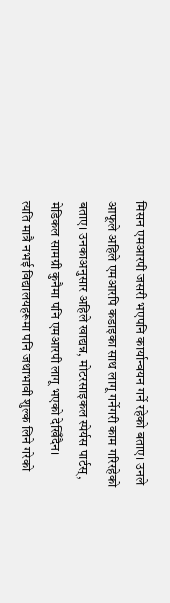मिसन एमआरपी जसरी भएपनि कार्यान्वयन गर्ने रहेको बताए। उनले आफूले अहिले एमआरपि कडाइका साथ लागू गर्नेगरी काम गरिरहेको बताए। उनकाअनुसार अहिले खाद्यन्न, मोटरसाइकल स्पेर्यस पार्टस्, मेडिकल सामग्री कुनैमा पनि एमआरपी लागू भएको देखिँदैन।
त्यति मात्रै नभई विद्यालयहरूमा पनि जथाभावी शुल्क लिने गरेको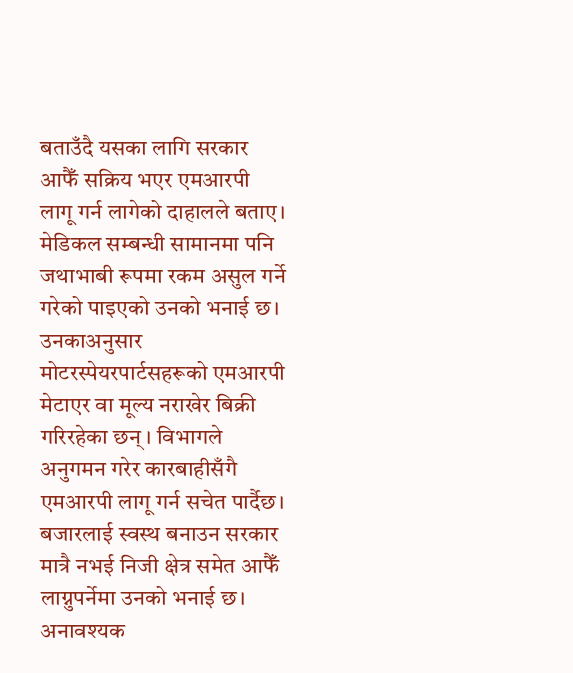बताउँदै यसका लागि सरकार आफैँ सक्रिय भएर एमआरपी लागू गर्न लागेको दाहालले बताए। मेडिकल सम्बन्धी सामानमा पनि जथाभाबी रूपमा रकम असुल गर्ने गरेको पाइएको उनको भनाई छ। उनकाअनुसार मोटरस्पेयरपार्टसहरूको एमआरपी मेटाएर वा मूल्य नराखेर बिक्री गरिरहेका छन्। विभागले अनुगमन गरेर कारबाहीसँगै एमआरपी लागू गर्न सचेत पार्दैछ।
बजारलाई स्वस्थ बनाउन सरकार मात्रै नभई निजी क्षेत्र समेत आफैँ लाग्नुपर्नेमा उनको भनाई छ। अनावश्यक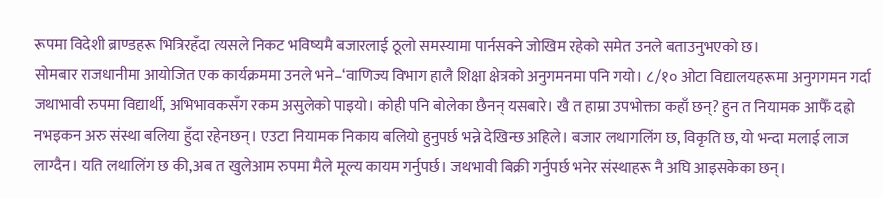रूपमा विदेशी ब्राण्डहरू भित्रिरहँदा त्यसले निकट भविष्यमै बजारलाई ठूलो समस्यामा पार्नसक्ने जोखिम रहेको समेत उनले बताउनुभएको छ।
सोमबार राजधानीमा आयोजित एक कार्यक्रममा उनले भने–‘वाणिज्य विभाग हालै शिक्षा क्षेत्रको अनुगमनमा पनि गयो। ८/१० ओटा विद्यालयहरूमा अनुगगमन गर्दा जथाभावी रुपमा विद्यार्थी, अभिभावकसँग रकम असुलेको पाइयो। कोही पनि बोलेका छैनन् यसबारे। खै त हाम्रा उपभोक्ता कहाँ छन्? हुन त नियामक आफैँ दह्रो नभइकन अरु संस्था बलिया हुँदा रहेनछन्। एउटा नियामक निकाय बलियो हुनुपर्छ भन्ने देखिन्छ अहिले। बजार लथागलिंग छ, विकृति छ, यो भन्दा मलाई लाज लाग्दैन। यति लथालिंग छ की,अब त खुलेआम रुपमा मैले मूल्य कायम गर्नुपर्छ। जथभावी बिक्री गर्नुपर्छ भनेर संस्थाहरू नै अघि आइसकेका छन्।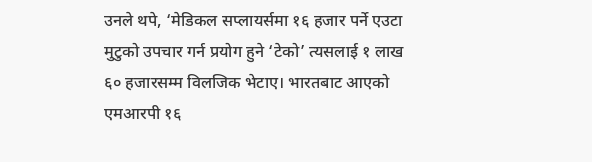उनले थपे, ‘मेडिकल सप्लायर्समा १६ हजार पर्ने एउटा मुटुको उपचार गर्न प्रयोग हुने ‘टेको’ त्यसलाई १ लाख ६० हजारसम्म विलजिक भेटाए। भारतबाट आएको एमआरपी १६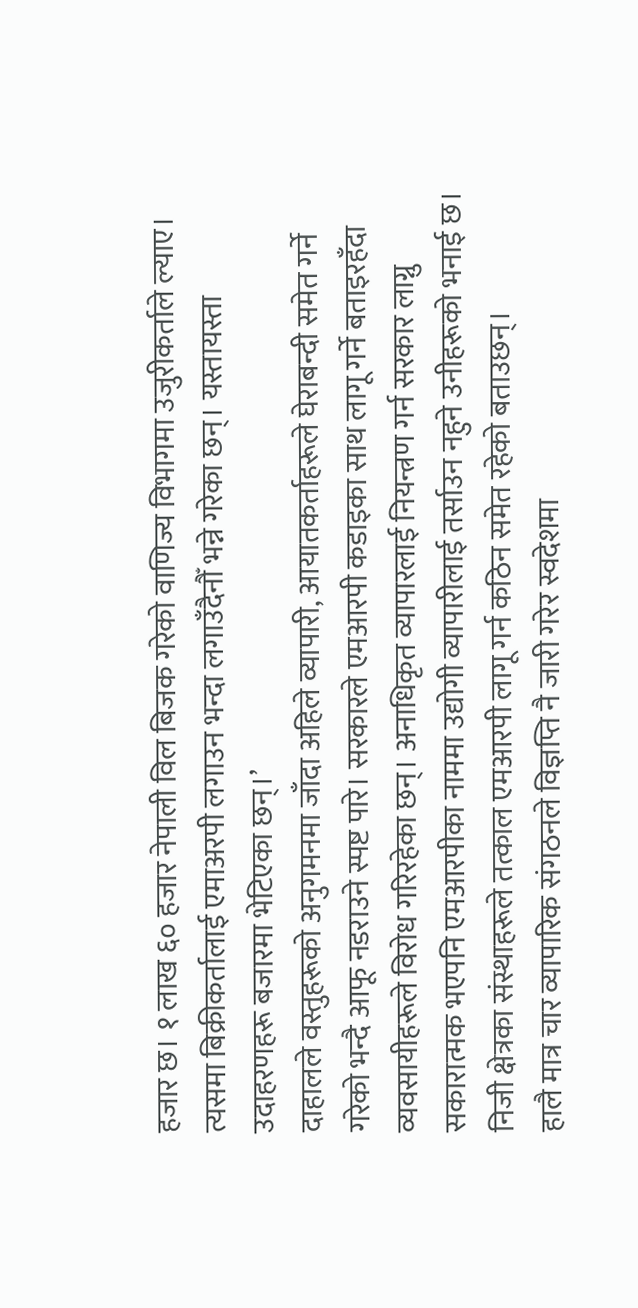हजार छ। १ लाख ६० हजार नेपाली विल बिजक गरेको वाणिज्य विभागमा उजुरीकर्ताले ल्याए। त्यसमा बिक्रीकर्तालाई एमाअरपी लगाउन भन्दा लगाउँदैनौँ भन्ने गरेका छन्। यस्तायस्ता उदाहरणहरू बजारमा भेटिएका छन्।’
दाहालले वस्तुहरूको अनुगमनमा जाँदा अहिले व्यापारी, आयातकर्ताहरूले घेराबन्दी समेत गर्ने गरेको भन्दै आफू नडराउने स्पष्ट पारे। सरकारले एमआरपी कडाइका साथ लागू गर्ने बताइरहँदा व्यवसायीहरूले विरोध गरिरहेका छन्। अनाधिकृत व्यापारलाई नियन्त्रण गर्न सरकार लाग्नु सकारात्मक भएपनि एमआरपीका नाममा उद्योगी व्यापारीलाई तर्साउन नहुने उनीहरूको भनाई छ। निजी क्षेत्रका संस्थाहरूले तत्काल एमआरपी लागू गर्न कठिन समेत रहेको बताउछन्।
हालै मात्र चार व्यापारिक संगठनले विज्ञप्ति नै जारी गरेर स्वदेशमा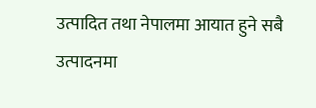उत्पादित तथा नेपालमा आयात हुने सबै उत्पादनमा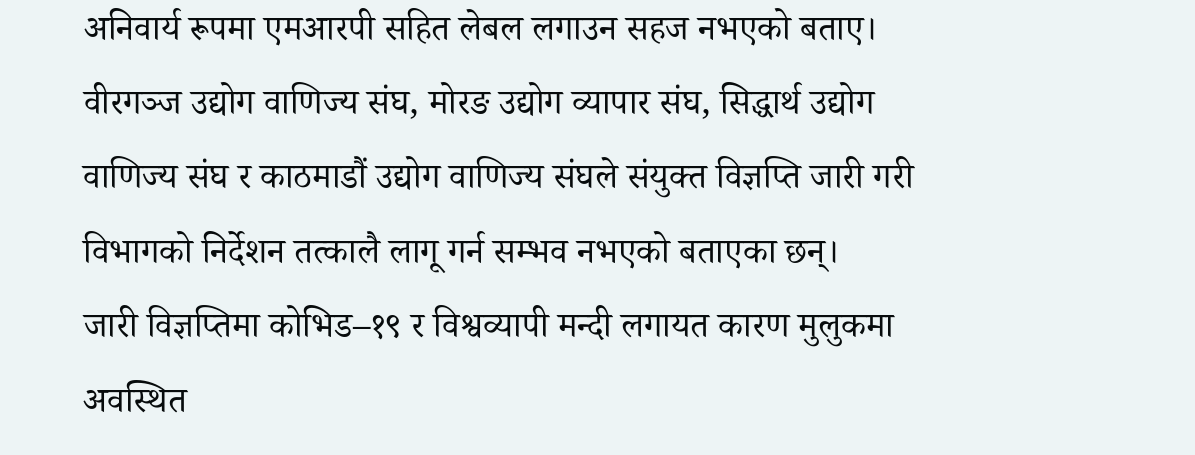अनिवार्य रूपमा एमआरपी सहित लेबल लगाउन सहज नभएको बताए। वीरगञ्ज उद्योग वाणिज्य संघ, मोरङ उद्योग व्यापार संघ, सिद्धार्थ उद्योग वाणिज्य संघ र काठमाडौं उद्योग वाणिज्य संघले संयुक्त विज्ञप्ति जारी गरी विभागको निर्देशन तत्कालै लागू गर्न सम्भव नभएको बताएका छन्।
जारी विज्ञप्तिमा कोभिड–१९ र विश्वव्यापी मन्दी लगायत कारण मुलुकमा अवस्थित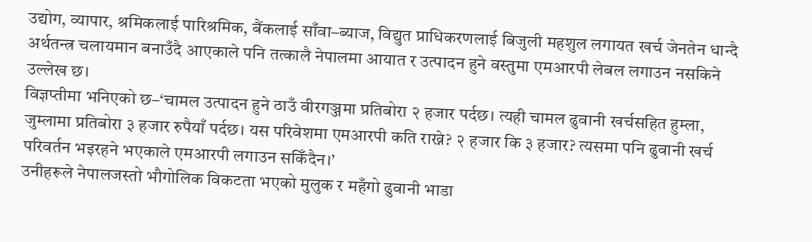उद्योग, व्यापार, श्रमिकलाई पारिश्रमिक, बैंकलाई साँवा–ब्याज, विद्युत प्राधिकरणलाई बिजुली महशुल लगायत खर्च जेनतेन धान्दै अर्थतन्त्र चलायमान बनाउँदै आएकाले पनि तत्कालै नेपालमा आयात र उत्पादन हुने वस्तुमा एमआरपी लेबल लगाउन नसकिने उल्लेख छ।
विज्ञप्तीमा भनिएको छ–‘चामल उत्पादन हुने ठाउँ वीरगञ्जमा प्रतिबोरा २ हजार पर्दछ। त्यही चामल ढुवानी खर्चसहित हुम्ला, जुम्लामा प्रतिबोरा ३ हजार रुपैयाँ पर्दछ। यस परिवेशमा एमआरपी कति राख्ने? २ हजार कि ३ हजार? त्यसमा पनि ढुवानी खर्च परिवर्तन भइरहने भएकाले एमआरपी लगाउन सकिँदैन।’
उनीहरूले नेपालजस्तो भौगोलिक विकटता भएको मुलुक र महँगो ढुवानी भाडा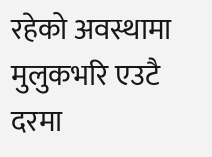रहेको अवस्थामा मुलुकभरि एउटै दरमा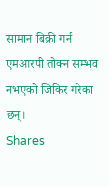सामान बिक्री गर्न एमआरपी तोक्न सम्भव नभएको जिकिर गरेका छन्।
Shares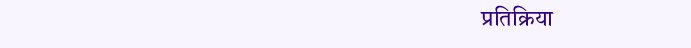प्रतिक्रिया